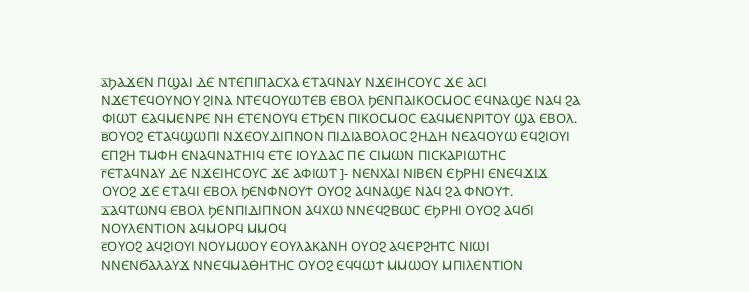ⲁ̅ϦⲀϪⲈⲚ ⲠϢⲀⲒ ⲆⲈ ⲚⲦⲈⲠⲒⲠⲀⲤⲬⲀ ⲈⲦⲀϤⲚⲀⲨ ⲚϪⲈⲒⲎⲤⲞⲨⲤ ϪⲈ ⲀⲤⲒ ⲚϪⲈⲦⲈϤⲞⲨⲚⲞⲨ ϨⲒⲚⲀ ⲚⲦⲈϤⲞⲨⲰⲦⲈⲂ ⲈⲂⲞⲖ ϦⲈⲚⲠⲀⲒⲔⲞⲤⲘⲞⲤ ⲈϤⲚⲀϢⲈ ⲚⲀϤ ϨⲀ ⲪⲒⲰⲦ ⲈⲀϤⲘⲈⲚⲢⲈ ⲚⲎ ⲈⲦⲈⲚⲞⲨϤ ⲈⲦϦⲈⲚ ⲠⲒⲔⲞⲤⲘⲞⲤ ⲈⲀϤⲘⲈⲚⲢⲒⲦⲞⲨ ϢⲀ ⲈⲂⲞⲖ.
ⲃ̅ⲞⲨⲞϨ ⲈⲦⲀϤϢⲰⲠⲒ ⲚϪⲈⲞⲨⲆⲒⲠⲚⲞⲚ ⲠⲒⲆⲒⲀⲂⲞⲖⲞⲤ ϨⲎⲆⲎ ⲚⲈⲀϤⲞⲨⲰ ⲈϤϨⲒⲞⲨⲒ ⲈⲠϨⲎ ⲦⲘⲪⲎ ⲈⲚⲀϤⲚⲀⲦⲎⲒϤ ⲈⲦⲈ ⲒⲞⲨⲆⲀⲤ ⲠⲈ ⲤⲒⲘⲰⲚ ⲠⲒⲤⲔⲀⲢⲒⲰⲦⲎⲤ
ⲅ̅ⲈⲦⲀϤⲚⲀⲨ ⲆⲈ ⲚϪⲈⲒⲎⲤⲞⲨⲤ ϪⲈ ⲀⲪⲒⲰⲦ ]- ⲚⲈⲚⲬⲀⲒ ⲚⲒⲂⲈⲚ ⲈϦⲢⲎⲒ ⲈⲚⲈϤϪⲒϪ ⲞⲨⲞϨ ϪⲈ ⲈⲦⲀϤⲒ ⲈⲂⲞⲖ ϦⲈⲚⲪⲚⲞⲨϮ ⲞⲨⲞϨ ⲀϤⲚⲀϢⲈ ⲚⲀϤ ϨⲀ ⲪⲚⲞⲨϮ.
ⲇ̅ⲀϤⲦⲰⲚϤ ⲈⲂⲞⲖ ϦⲈⲚⲠⲒⲆⲒⲠⲚⲞⲚ ⲀϤⲬⲰ ⲚⲚⲈϤϨⲂⲰⲤ ⲈϦⲢⲎⲒ ⲞⲨⲞϨ ⲀϤϬⲒ ⲚⲞⲨⲖⲈⲚⲦⲒⲞⲚ ⲀϤⲘⲞⲢϤ ⲘⲘⲞϤ
ⲉ̅ⲞⲨⲞϨ ⲀϤϨⲒⲞⲨⲒ ⲚⲞⲨⲘⲰⲞⲨ ⲈⲞⲨⲖⲀⲔⲀⲚⲎ ⲞⲨⲞϨ ⲀϤⲈⲢϨⲎⲦⲤ ⲚⲒⲰⲒ ⲚⲚⲈⲚϬⲀⲖⲀⲨϪ ⲚⲚⲈϤⲘⲀⲐⲎⲦⲎⲤ ⲞⲨⲞϨ ⲈϤϤⲰϮ ⲘⲘⲰⲞⲨ ⲘⲠⲒⲖⲈⲚⲦⲒⲞⲚ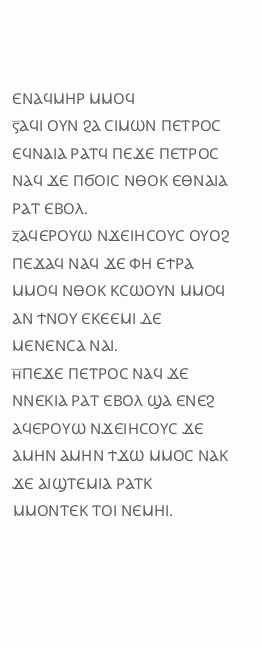ⲈⲚⲀϤⲘⲎⲢ ⲘⲘⲞϤ
ⲋ̅ⲀϤⲒ ⲞⲨⲚ ϨⲀ ⲤⲒⲘⲰⲚ ⲠⲈⲦⲢⲞⲤ ⲈϤⲚⲀⲒⲀ ⲢⲀⲦϤ ⲠⲈϪⲈ ⲠⲈⲦⲢⲞⲤ ⲚⲀϤ ϪⲈ ⲠϬⲞⲒⲤ ⲚⲐⲞⲔ ⲈⲐⲚⲀⲒⲀ ⲢⲀⲦ ⲈⲂⲞⲖ.
ⲍ̅ⲀϤⲈⲢⲞⲨⲰ ⲚϪⲈⲒⲎⲤⲞⲨⲤ ⲞⲨⲞϨ ⲠⲈϪⲀϤ ⲚⲀϤ ϪⲈ ⲪⲎ ⲈϮⲢⲀ ⲘⲘⲞϤ ⲚⲐⲞⲔ ⲔⲤⲰⲞⲨⲚ ⲘⲘⲞϤ ⲀⲚ ϮⲚⲞⲨ ⲈⲔⲈⲈⲘⲒ ⲆⲈ ⲘⲈⲚⲈⲚⲤⲀ ⲚⲀⲒ.
ⲏ̅ⲠⲈϪⲈ ⲠⲈⲦⲢⲞⲤ ⲚⲀϤ ϪⲈ ⲚⲚⲈⲔⲒⲀ ⲢⲀⲦ ⲈⲂⲞⲖ ϢⲀ ⲈⲚⲈϨ ⲀϤⲈⲢⲞⲨⲰ ⲚϪⲈⲒⲎⲤⲞⲨⲤ ϪⲈ ⲀⲘⲎⲚ ⲀⲘⲎⲚ ϮϪⲰ ⲘⲘⲞⲤ ⲚⲀⲔ ϪⲈ ⲀⲒϢⲦⲈⲘⲒⲀ ⲢⲀⲦⲔ ⲘⲘⲞⲚⲦⲈⲔ ⲦⲞⲒ ⲚⲈⲘⲎⲒ.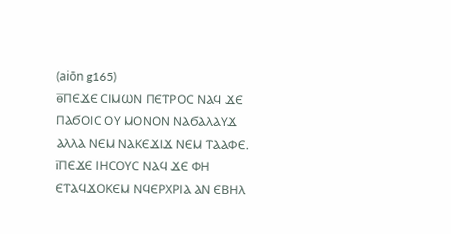(aiōn g165)
ⲑ̅ⲠⲈϪⲈ ⲤⲒⲘⲰⲚ ⲠⲈⲦⲢⲞⲤ ⲚⲀϤ ϪⲈ ⲠⲀϬⲞⲒⲤ ⲞⲨ ⲘⲞⲚⲞⲚ ⲚⲀϬⲀⲖⲀⲨϪ ⲀⲖⲖⲀ ⲚⲈⲘ ⲚⲀⲔⲈϪⲒϪ ⲚⲈⲘ ⲦⲀⲀⲪⲈ.
ⲓ̅ⲠⲈϪⲈ ⲒⲎⲤⲞⲨⲤ ⲚⲀϤ ϪⲈ ⲪⲎ ⲈⲦⲀϤϪⲞⲔⲈⲘ ⲚϤⲈⲢⲬⲢⲒⲀ ⲀⲚ ⲈⲂⲎⲖ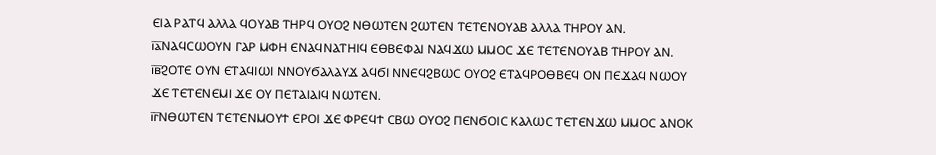ⲈⲒⲀ ⲢⲀⲦϤ ⲀⲖⲖⲀ ϤⲞⲨⲀⲂ ⲦⲎⲢϤ ⲞⲨⲞϨ ⲚⲐⲰⲦⲈⲚ ϨⲰⲦⲈⲚ ⲦⲈⲦⲈⲚⲞⲨⲀⲂ ⲀⲖⲖⲀ ⲦⲎⲢⲞⲨ ⲀⲚ.
ⲓ̅ⲁ̅ⲚⲀϤⲤⲰⲞⲨⲚ ⲄⲀⲢ ⲘⲪⲎ ⲈⲚⲀϤⲚⲀⲦⲎⲒϤ ⲈⲐⲂⲈⲪⲀⲒ ⲚⲀϤϪⲰ ⲘⲘⲞⲤ ϪⲈ ⲦⲈⲦⲈⲚⲞⲨⲀⲂ ⲦⲎⲢⲞⲨ ⲀⲚ.
ⲓ̅ⲃ̅ϨⲞⲦⲈ ⲞⲨⲚ ⲈⲦⲀϤⲒⲰⲒ ⲚⲚⲞⲨϬⲀⲖⲀⲨϪ ⲀϤϬⲒ ⲚⲚⲈϤϨⲂⲰⲤ ⲞⲨⲞϨ ⲈⲦⲀϤⲢⲞⲐⲂⲈϤ ⲞⲚ ⲠⲈϪⲀϤ ⲚⲰⲞⲨ ϪⲈ ⲦⲈⲦⲈⲚⲈⲘⲒ ϪⲈ ⲞⲨ ⲠⲈⲦⲀⲒⲀⲒϤ ⲚⲰⲦⲈⲚ.
ⲓ̅ⲅ̅ⲚⲐⲰⲦⲈⲚ ⲦⲈⲦⲈⲚⲘⲞⲨϮ ⲈⲢⲞⲒ ϪⲈ ⲪⲢⲈϤϮ ⲤⲂⲰ ⲞⲨⲞϨ ⲠⲈⲚϬⲞⲒⲤ ⲔⲀⲖⲰⲤ ⲦⲈⲦⲈⲚϪⲰ ⲘⲘⲞⲤ ⲀⲚⲞⲔ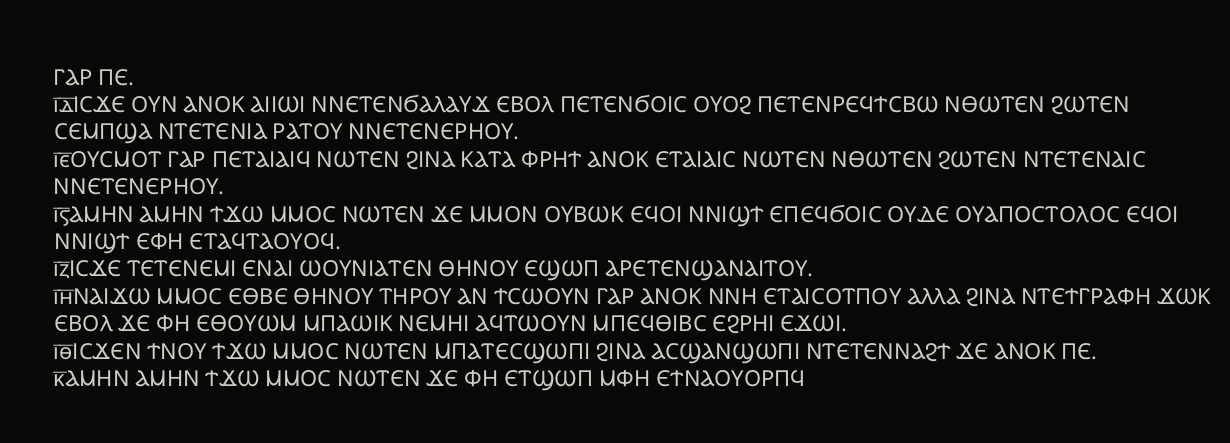ⲄⲀⲢ ⲠⲈ.
ⲓ̅ⲇ̅ⲒⲤϪⲈ ⲞⲨⲚ ⲀⲚⲞⲔ ⲀⲒⲒⲰⲒ ⲚⲚⲈⲦⲈⲚϬⲀⲖⲀⲨϪ ⲈⲂⲞⲖ ⲠⲈⲦⲈⲚϬⲞⲒⲤ ⲞⲨⲞϨ ⲠⲈⲦⲈⲚⲢⲈϤϮⲤⲂⲰ ⲚⲐⲰⲦⲈⲚ ϨⲰⲦⲈⲚ ⲤⲈⲘⲠϢⲀ ⲚⲦⲈⲦⲈⲚⲒⲀ ⲢⲀⲦⲞⲨ ⲚⲚⲈⲦⲈⲚⲈⲢⲎⲞⲨ.
ⲓ̅ⲉ̅ⲞⲨⲤⲘⲞⲦ ⲄⲀⲢ ⲠⲈⲦⲀⲒⲀⲒϤ ⲚⲰⲦⲈⲚ ϨⲒⲚⲀ ⲔⲀⲦⲀ ⲪⲢⲎϮ ⲀⲚⲞⲔ ⲈⲦⲀⲒⲀⲒⲤ ⲚⲰⲦⲈⲚ ⲚⲐⲰⲦⲈⲚ ϨⲰⲦⲈⲚ ⲚⲦⲈⲦⲈⲚⲀⲒⲤ ⲚⲚⲈⲦⲈⲚⲈⲢⲎⲞⲨ.
ⲓ̅ⲋ̅ⲀⲘⲎⲚ ⲀⲘⲎⲚ ϮϪⲰ ⲘⲘⲞⲤ ⲚⲰⲦⲈⲚ ϪⲈ ⲘⲘⲞⲚ ⲞⲨⲂⲰⲔ ⲈϤⲞⲒ ⲚⲚⲒϢϮ ⲈⲠⲈϤϬⲞⲒⲤ ⲞⲨⲆⲈ ⲞⲨⲀⲠⲞⲤⲦⲞⲖⲞⲤ ⲈϤⲞⲒ ⲚⲚⲒϢϮ ⲈⲪⲎ ⲈⲦⲀϤⲦⲀⲞⲨⲞϤ.
ⲓ̅ⲍ̅ⲒⲤϪⲈ ⲦⲈⲦⲈⲚⲈⲘⲒ ⲈⲚⲀⲒ ⲰⲞⲨⲚⲒⲀⲦⲈⲚ ⲐⲎⲚⲞⲨ ⲈϢⲰⲠ ⲀⲢⲈⲦⲈⲚϢⲀⲚⲀⲒⲦⲞⲨ.
ⲓ̅ⲏ̅ⲚⲀⲒϪⲰ ⲘⲘⲞⲤ ⲈⲐⲂⲈ ⲐⲎⲚⲞⲨ ⲦⲎⲢⲞⲨ ⲀⲚ ϮⲤⲰⲞⲨⲚ ⲄⲀⲢ ⲀⲚⲞⲔ ⲚⲚⲎ ⲈⲦⲀⲒⲤⲞⲦⲠⲞⲨ ⲀⲖⲖⲀ ϨⲒⲚⲀ ⲚⲦⲈϮⲄⲢⲀⲪⲎ ϪⲰⲔ ⲈⲂⲞⲖ ϪⲈ ⲪⲎ ⲈⲐⲞⲨⲰⲘ ⲘⲠⲀⲰⲒⲔ ⲚⲈⲘⲎⲒ ⲀϤⲦⲰⲞⲨⲚ ⲘⲠⲈϤⲐⲒⲂⲤ ⲈϨⲢⲎⲒ ⲈϪⲰⲒ.
ⲓ̅ⲑ̅ⲒⲤϪⲈⲚ ϮⲚⲞⲨ ϮϪⲰ ⲘⲘⲞⲤ ⲚⲰⲦⲈⲚ ⲘⲠⲀⲦⲈⲤϢⲰⲠⲒ ϨⲒⲚⲀ ⲀⲤϢⲀⲚϢⲰⲠⲒ ⲚⲦⲈⲦⲈⲚⲚⲀϨϮ ϪⲈ ⲀⲚⲞⲔ ⲠⲈ.
ⲕ̅ⲀⲘⲎⲚ ⲀⲘⲎⲚ ϮϪⲰ ⲘⲘⲞⲤ ⲚⲰⲦⲈⲚ ϪⲈ ⲪⲎ ⲈⲦϢⲰⲠ ⲘⲪⲎ ⲈϮⲚⲀⲞⲨⲞⲢⲠϤ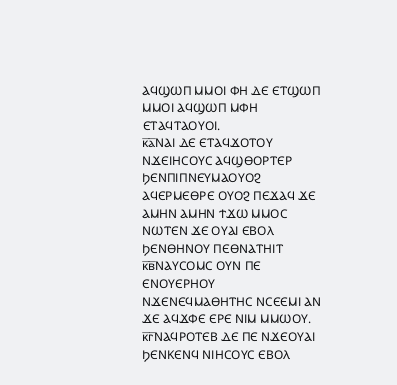ⲀϤϢⲰⲠ ⲘⲘⲞⲒ ⲪⲎ ⲆⲈ ⲈⲦϢⲰⲠ ⲘⲘⲞⲒ ⲀϤϢⲰⲠ ⲘⲪⲎ ⲈⲦⲀϤⲦⲀⲞⲨⲞⲒ.
ⲕ̅ⲁ̅ⲚⲀⲒ ⲆⲈ ⲈⲦⲀϤϪⲞⲦⲞⲨ ⲚϪⲈⲒⲎⲤⲞⲨⲤ ⲀϤϢⲐⲞⲢⲦⲈⲢ ϦⲈⲚⲠⲒⲠⲚⲈⲨⲘⲀⲞⲨⲞϨ ⲀϤⲈⲢⲘⲈⲐⲢⲈ ⲞⲨⲞϨ ⲠⲈϪⲀϤ ϪⲈ ⲀⲘⲎⲚ ⲀⲘⲎⲚ ϮϪⲰ ⲘⲘⲞⲤ ⲚⲰⲦⲈⲚ ϪⲈ ⲞⲨⲀⲒ ⲈⲂⲞⲖ ϦⲈⲚⲐⲎⲚⲞⲨ ⲠⲈⲐⲚⲀⲦⲎⲒⲦ
ⲕ̅ⲃ̅ⲚⲀⲨⲤⲞⲘⲤ ⲞⲨⲚ ⲠⲈ ⲈⲚⲞⲨⲈⲢⲎⲞⲨ ⲚϪⲈⲚⲈϤⲘⲀⲐⲎⲦⲎⲤ ⲚⲤⲈⲈⲘⲒ ⲀⲚ ϪⲈ ⲀϤϪⲪⲈ ⲈⲢⲈ ⲚⲒⲘ ⲘⲘⲰⲞⲨ.
ⲕ̅ⲅ̅ⲚⲀϤⲢⲞⲦⲈⲂ ⲆⲈ ⲠⲈ ⲚϪⲈⲞⲨⲀⲒ ϦⲈⲚⲔⲈⲚϤ ⲚⲒⲎⲤⲞⲨⲤ ⲈⲂⲞⲖ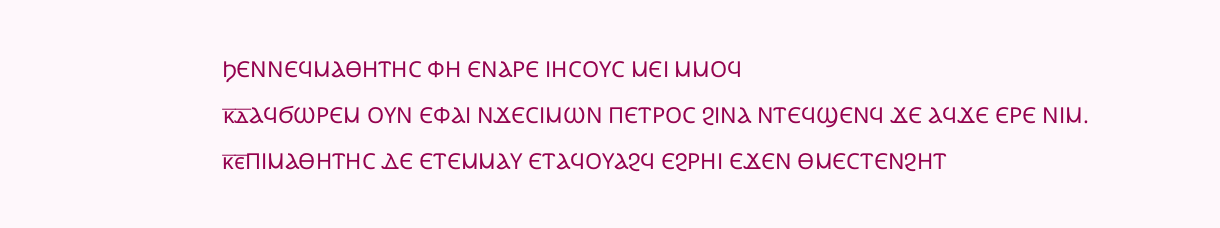ϦⲈⲚⲚⲈϤⲘⲀⲐⲎⲦⲎⲤ ⲪⲎ ⲈⲚⲀⲢⲈ ⲒⲎⲤⲞⲨⲤ ⲘⲈⲒ ⲘⲘⲞϤ
ⲕ̅ⲇ̅ⲀϤϬⲰⲢⲈⲘ ⲞⲨⲚ ⲈⲪⲀⲒ ⲚϪⲈⲤⲒⲘⲰⲚ ⲠⲈⲦⲢⲞⲤ ϨⲒⲚⲀ ⲚⲦⲈϤϢⲈⲚϤ ϪⲈ ⲀϤϪⲈ ⲈⲢⲈ ⲚⲒⲘ.
ⲕ̅ⲉ̅ⲠⲒⲘⲀⲐⲎⲦⲎⲤ ⲆⲈ ⲈⲦⲈⲘⲘⲀⲨ ⲈⲦⲀϤⲞⲨⲀϨϤ ⲈϨⲢⲎⲒ ⲈϪⲈⲚ ⲐⲘⲈⲤⲦⲈⲚϨⲎⲦ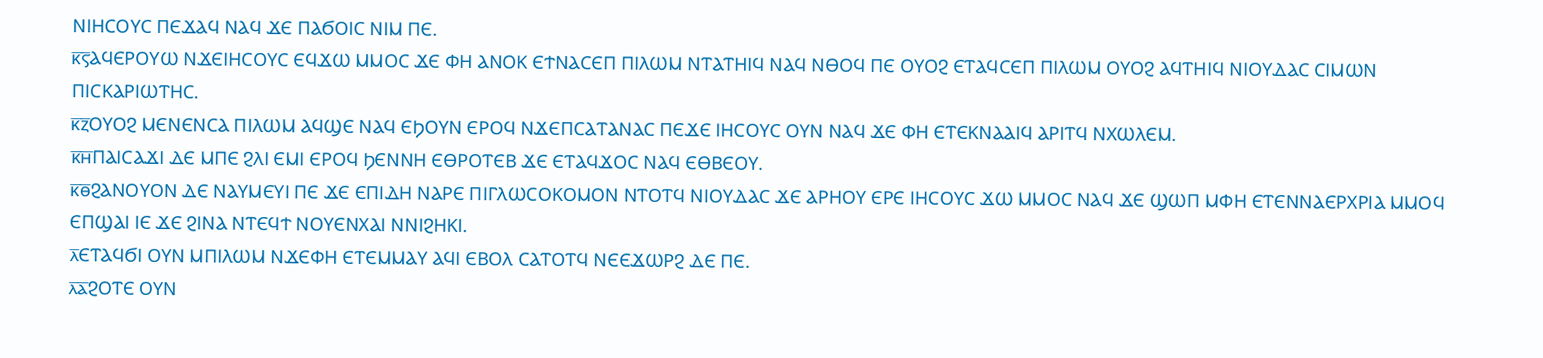ⲚⲒⲎⲤⲞⲨⲤ ⲠⲈϪⲀϤ ⲚⲀϤ ϪⲈ ⲠⲀϬⲞⲒⲤ ⲚⲒⲘ ⲠⲈ.
ⲕ̅ⲋ̅ⲀϤⲈⲢⲞⲨⲰ ⲚϪⲈⲒⲎⲤⲞⲨⲤ ⲈϤϪⲰ ⲘⲘⲞⲤ ϪⲈ ⲪⲎ ⲀⲚⲞⲔ ⲈϮⲚⲀⲤⲈⲠ ⲠⲒⲖⲰⲘ ⲚⲦⲀⲦⲎⲒϤ ⲚⲀϤ ⲚⲐⲞϤ ⲠⲈ ⲞⲨⲞϨ ⲈⲦⲀϤⲤⲈⲠ ⲠⲒⲖⲰⲘ ⲞⲨⲞϨ ⲀϤⲦⲎⲒϤ ⲚⲒⲞⲨⲆⲀⲤ ⲤⲒⲘⲰⲚ ⲠⲒⲤⲔⲀⲢⲒⲰⲦⲎⲤ.
ⲕ̅ⲍ̅ⲞⲨⲞϨ ⲘⲈⲚⲈⲚⲤⲀ ⲠⲒⲖⲰⲘ ⲀϤϢⲈ ⲚⲀϤ ⲈϦⲞⲨⲚ ⲈⲢⲞϤ ⲚϪⲈⲠⲤⲀⲦⲀⲚⲀⲤ ⲠⲈϪⲈ ⲒⲎⲤⲞⲨⲤ ⲞⲨⲚ ⲚⲀϤ ϪⲈ ⲪⲎ ⲈⲦⲈⲔⲚⲀⲀⲒϤ ⲀⲢⲒⲦϤ ⲚⲬⲰⲖⲈⲘ.
ⲕ̅ⲏ̅ⲠⲀⲒⲤⲀϪⲒ ⲆⲈ ⲘⲠⲈ ϨⲖⲒ ⲈⲘⲒ ⲈⲢⲞϤ ϦⲈⲚⲚⲎ ⲈⲐⲢⲞⲦⲈⲂ ϪⲈ ⲈⲦⲀϤϪⲞⲤ ⲚⲀϤ ⲈⲐⲂⲈⲞⲨ.
ⲕ̅ⲑ̅ϨⲀⲚⲞⲨⲞⲚ ⲆⲈ ⲚⲀⲨⲘⲈⲨⲒ ⲠⲈ ϪⲈ ⲈⲠⲒⲆⲎ ⲚⲀⲢⲈ ⲠⲒⲄⲖⲰⲤⲞⲔⲞⲘⲞⲚ ⲚⲦⲞⲦϤ ⲚⲒⲞⲨⲆⲀⲤ ϪⲈ ⲀⲢⲎⲞⲨ ⲈⲢⲈ ⲒⲎⲤⲞⲨⲤ ϪⲰ ⲘⲘⲞⲤ ⲚⲀϤ ϪⲈ ϢⲰⲠ ⲘⲪⲎ ⲈⲦⲈⲚⲚⲀⲈⲢⲬⲢⲒⲀ ⲘⲘⲞϤ ⲈⲠϢⲀⲒ ⲒⲈ ϪⲈ ϨⲒⲚⲀ ⲚⲦⲈϤϮ ⲚⲞⲨⲈⲚⲬⲀⲒ ⲚⲚⲒϨⲎⲔⲒ.
ⲗ̅ⲈⲦⲀϤϬⲒ ⲞⲨⲚ ⲘⲠⲒⲖⲰⲘ ⲚϪⲈⲪⲎ ⲈⲦⲈⲘⲘⲀⲨ ⲀϤⲒ ⲈⲂⲞⲖ ⲤⲀⲦⲞⲦϤ ⲚⲈⲈϪⲰⲢϨ ⲆⲈ ⲠⲈ.
ⲗ̅ⲁ̅ϨⲞⲦⲈ ⲞⲨⲚ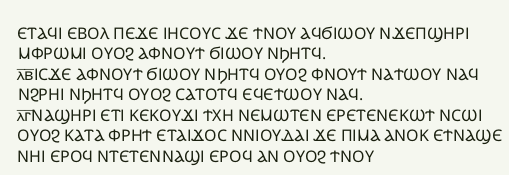ⲈⲦⲀϤⲒ ⲈⲂⲞⲖ ⲠⲈϪⲈ ⲒⲎⲤⲞⲨⲤ ϪⲈ ϮⲚⲞⲨ ⲀϤϬⲒⲰⲞⲨ ⲚϪⲈⲠϢⲎⲢⲒ ⲘⲪⲢⲰⲘⲒ ⲞⲨⲞϨ ⲀⲪⲚⲞⲨϮ ϬⲒⲰⲞⲨ ⲚϦⲎⲦϤ.
ⲗ̅ⲃ̅ⲒⲤϪⲈ ⲀⲪⲚⲞⲨϮ ϬⲒⲰⲞⲨ ⲚϦⲎⲦϤ ⲞⲨⲞϨ ⲪⲚⲞⲨϮ ⲚⲀϮⲰⲞⲨ ⲚⲀϤ ⲚϨⲢⲎⲒ ⲚϦⲎⲦϤ ⲞⲨⲞϨ ⲤⲀⲦⲞⲦϤ ⲈϤⲈϮⲰⲞⲨ ⲚⲀϤ.
ⲗ̅ⲅ̅ⲚⲀϢⲎⲢⲒ ⲈⲦⲒ ⲔⲈⲔⲞⲨϪⲒ ϮⲬⲎ ⲚⲈⲘⲰⲦⲈⲚ ⲈⲢⲈⲦⲈⲚⲈⲔⲰϮ ⲚⲤⲰⲒ ⲞⲨⲞϨ ⲔⲀⲦⲀ ⲪⲢⲎϮ ⲈⲦⲀⲒϪⲞⲤ ⲚⲚⲒⲞⲨⲆⲀⲒ ϪⲈ ⲠⲒⲘⲀ ⲀⲚⲞⲔ ⲈϮⲚⲀϢⲈ ⲚⲎⲒ ⲈⲢⲞϤ ⲚⲦⲈⲦⲈⲚⲚⲀϢⲒ ⲈⲢⲞϤ ⲀⲚ ⲞⲨⲞϨ ϮⲚⲞⲨ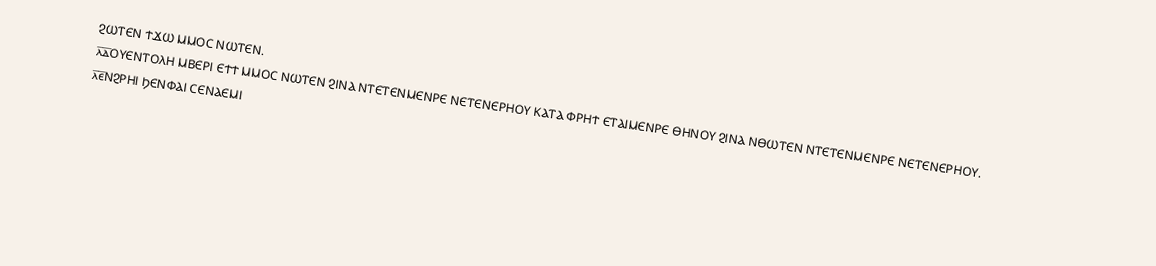ϨⲰⲦⲈⲚ ϮϪⲰ ⲘⲘⲞⲤ ⲚⲰⲦⲈⲚ.
ⲗ̅ⲇ̅ⲞⲨⲈⲚⲦⲞⲖⲎ ⲘⲂⲈⲢⲒ ⲈϮϮ ⲘⲘⲞⲤ ⲚⲰⲦⲈⲚ ϨⲒⲚⲀ ⲚⲦⲈⲦⲈⲚⲘⲈⲚⲢⲈ ⲚⲈⲦⲈⲚⲈⲢⲎⲞⲨ ⲔⲀⲦⲀ ⲪⲢⲎϮ ⲈⲦⲀⲒⲘⲈⲚⲢⲈ ⲐⲎⲚⲞⲨ ϨⲒⲚⲀ ⲚⲐⲰⲦⲈⲚ ⲚⲦⲈⲦⲈⲚⲘⲈⲚⲢⲈ ⲚⲈⲦⲈⲚⲈⲢⲎⲞⲨ.
ⲗ̅ⲉ̅ⲚϨⲢⲎⲒ ϦⲈⲚⲪⲀⲒ ⲤⲈⲚⲀⲈⲘⲒ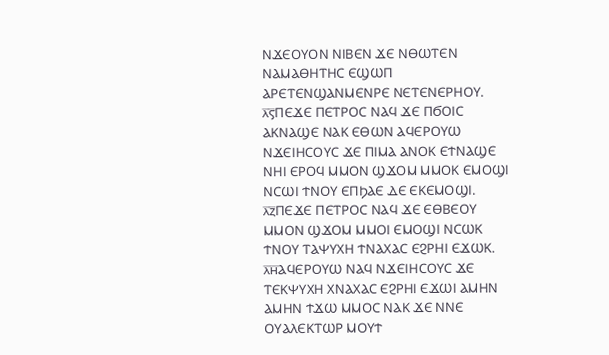ⲚϪⲈⲞⲨⲞⲚ ⲚⲒⲂⲈⲚ ϪⲈ ⲚⲐⲰⲦⲈⲚ ⲚⲀⲘⲀⲐⲎⲦⲎⲤ ⲈϢⲰⲠ ⲀⲢⲈⲦⲈⲚϢⲀⲚⲘⲈⲚⲢⲈ ⲚⲈⲦⲈⲚⲈⲢⲎⲞⲨ.
ⲗ̅ⲋ̅ⲠⲈϪⲈ ⲠⲈⲦⲢⲞⲤ ⲚⲀϤ ϪⲈ ⲠϬⲞⲒⲤ ⲀⲔⲚⲀϢⲈ ⲚⲀⲔ ⲈⲐⲰⲚ ⲀϤⲈⲢⲞⲨⲰ ⲚϪⲈⲒⲎⲤⲞⲨⲤ ϪⲈ ⲠⲒⲘⲀ ⲀⲚⲞⲔ ⲈϮⲚⲀϢⲈ ⲚⲎⲒ ⲈⲢⲞϤ ⲘⲘⲞⲚ ϢϪⲞⲘ ⲘⲘⲞⲔ ⲈⲘⲞϢⲒ ⲚⲤⲰⲒ ϮⲚⲞⲨ ⲈⲠϦⲀⲈ ⲆⲈ ⲈⲔⲈⲘⲞϢⲒ.
ⲗ̅ⲍ̅ⲠⲈϪⲈ ⲠⲈⲦⲢⲞⲤ ⲚⲀϤ ϪⲈ ⲈⲐⲂⲈⲞⲨ ⲘⲘⲞⲚ ϢϪⲞⲘ ⲘⲘⲞⲒ ⲈⲘⲞϢⲒ ⲚⲤⲰⲔ ϮⲚⲞⲨ ⲦⲀⲮⲨⲬⲎ ϮⲚⲀⲬⲀⲤ ⲈϨⲢⲎⲒ ⲈϪⲰⲔ.
ⲗ̅ⲏ̅ⲀϤⲈⲢⲞⲨⲰ ⲚⲀϤ ⲚϪⲈⲒⲎⲤⲞⲨⲤ ϪⲈ ⲦⲈⲔⲮⲨⲬⲎ ⲬⲚⲀⲬⲀⲤ ⲈϨⲢⲎⲒ ⲈϪⲰⲒ ⲀⲘⲎⲚ ⲀⲘⲎⲚ ϮϪⲰ ⲘⲘⲞⲤ ⲚⲀⲔ ϪⲈ ⲚⲚⲈ ⲞⲨⲀⲖⲈⲔⲦⲰⲢ ⲘⲞⲨϮ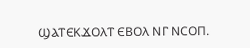ϢⲀⲦⲈⲔϪⲞⲖⲦ ⲈⲂⲞⲖ ⲚⲄ ⲚⲤⲞⲠ.